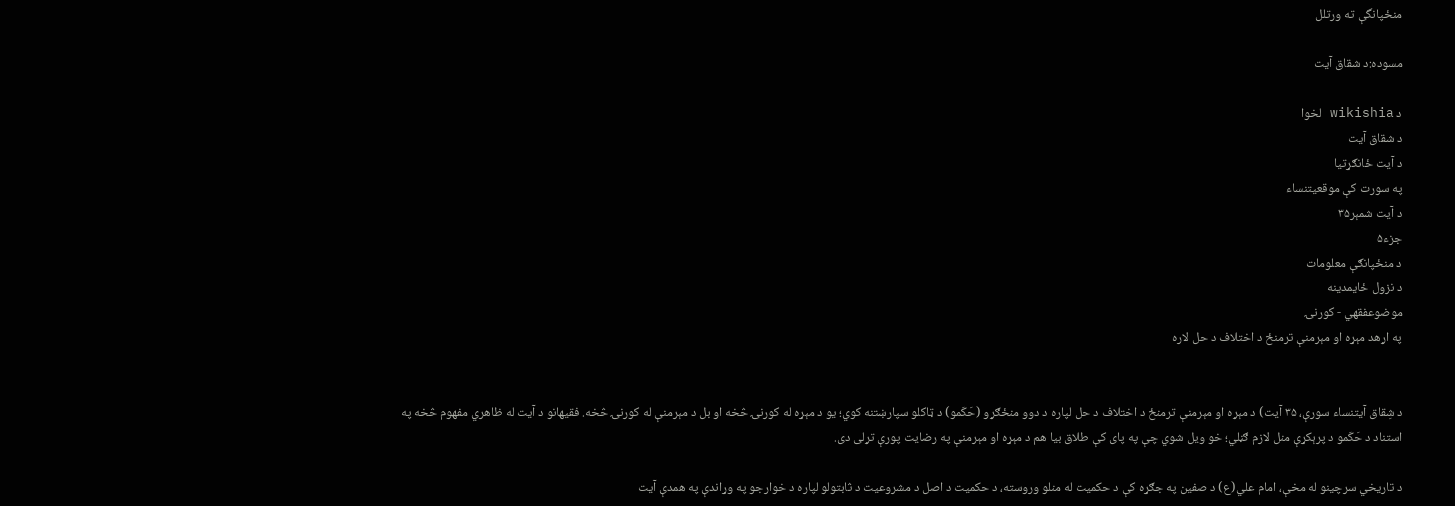منځپانگې ته ورتلل

مسوده:د شقاق آیت

د wikishia لخوا
د شقاق آیت
د آیت ځانګړتیا
په سورت کې موقعیتنساء
د آیت شمېر۳۵
جزء۵
د منځپانګې معلومات
د نزول ځایمدینه
موضوعفقهي - کورنۍ
په اړهد مېړه او مېرمنې ترمنځ د اختلاف د حل لاره


د شِقاق آیتنساء سورې، ۳۵ آیت) د مېړه او مېرمنې ترمنځ د اختلاف د حل لپاره د دوو منځګړو (حَکَمو) د ټاکلو سپارښتنه کوي؛ یو د مېړه له کورنۍ څخه او بل د مېرمنې له کورنۍ څخه. فقیهانو د آیت له ظاهري مفهوم څخه په استناد د حَکَمو د پرېکړې منل لازم ګڼلي؛ خو ویل شوي چې په پای کې طلاق بیا هم د مېړه او مېرمنې په رضایت پورې تړلی دی.

د تاریخي سرچینو له مخې، امام علي(ع) د صفین په جګړه کې د حکمیت له منلو وروسته، د حکمیت د اصل د مشروعیت د ثابتولو لپاره د خوارجو په وړاندې په همدې آیت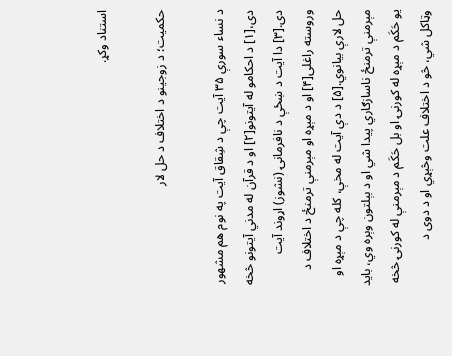استناد وکړ.

حکمیت؛ د زوجینو د اختلاف د حل لار

د نساء سورې ۳۵ آیت چې د شِقاق آیت په نوم هم مشهور دی،[۱] د احکامو له آیتونو[۲] او د قرآن له مدني آیتونو څخه دی.[۳] دا آیت د ښځې د نافرمانۍ (نشوز) اړوند آیت وروسته راغلی[۴] او د مېړه او مېرمنې ترمنځ د اختلاف د حل لارې بیانوي.[۵] د دې آیت له مخې، کله چې د مېړه او مېرمنې ترمنځ ناسازګاري پیدا شي او د بېلتون وېره وي، باید یو حَکَم د مېړه له کورنۍ او بل حَکَم د مېرمنې له کورنۍ څخه وټاکل شي، څو د اختلاف علت وڅېړي او د دوی د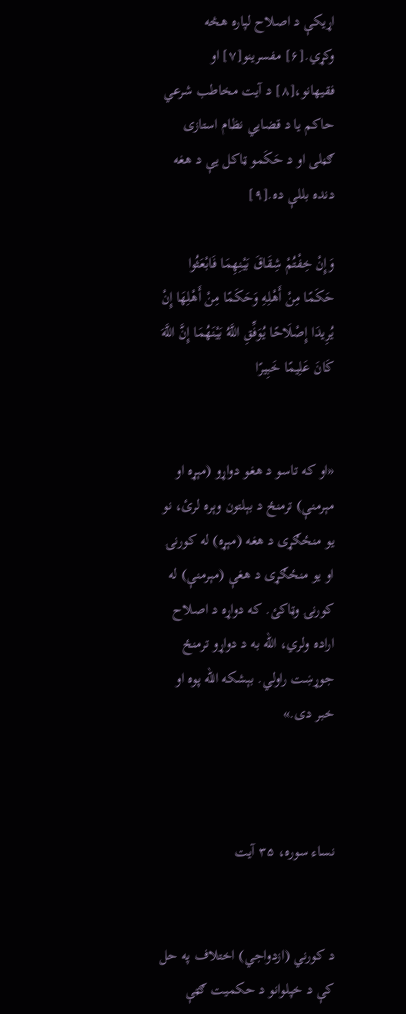اړیکې د اصلاح لپاره هڅه وکړي.[۶] مفسرینو[۷] او فقیهانو،[۸] د آیت مخاطب شرعي حاکم یا د قضایي نظام استازی ګڼلی او د حَکَمو ټاکل یې د هغه دنده بللې ده.[۹]

وَإِنْ خِفْتُمْ شِقَاقَ بَيْنِهِمَا فَابْعَثُوا حَكَمًا مِنْ أَهْلِهِ وَحَكَمًا مِنْ أَهْلِهَا إِنْ يُرِيدَا إِصْلَاحًا يُوَفِّقِ اللَّهُ بَيْنَهُمَا إِنَّ اللَّهَ كَانَ عَلِيمًا خَبِيرًا


«او که تاسو د هغو دواړو (مېړه او مېرمنې) ترمنځ د بېلتون وېره لرئ، نو یو منځګړی د هغه (مېړه) له کورنۍ او یو منځګړی د هغې (مېرمنې) له کورنۍ وټاکئ. که دواړه د اصلاح اراده ولري، الله به د دواړو ترمنځ جوړښت راولي. بېشکه الله پوه او خبر دی.»



نساء سوره، ۳۵ آیت


د کورني (ازدواجي) اختلاف په حل کې د خپلوانو د حکمیت ګټې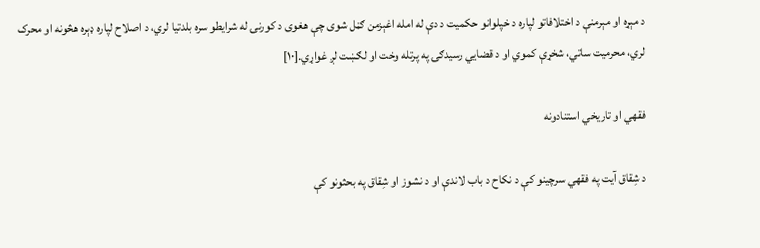د مېړه او مېرمنې د اختلافاتو لپاره د خپلوانو حکمیت د دې له امله اغېزمن ګڼل شوی چې هغوی د کورنۍ له شرایطو سره بلدتیا لري، د اصلاح لپاره ډېره هڅونه او محرک لري، محرمیت ساتي، شخړې کموي او د قضایي رسیدګۍ په پرتله وخت او لګښت لږ غواړي.[۱۰]

فقهي او تاریخي استنادونه

د شِقاق آیت په فقهي سرچینو کې د نکاح د باب لاندې او د نشوز او شِقاق په بحثونو کې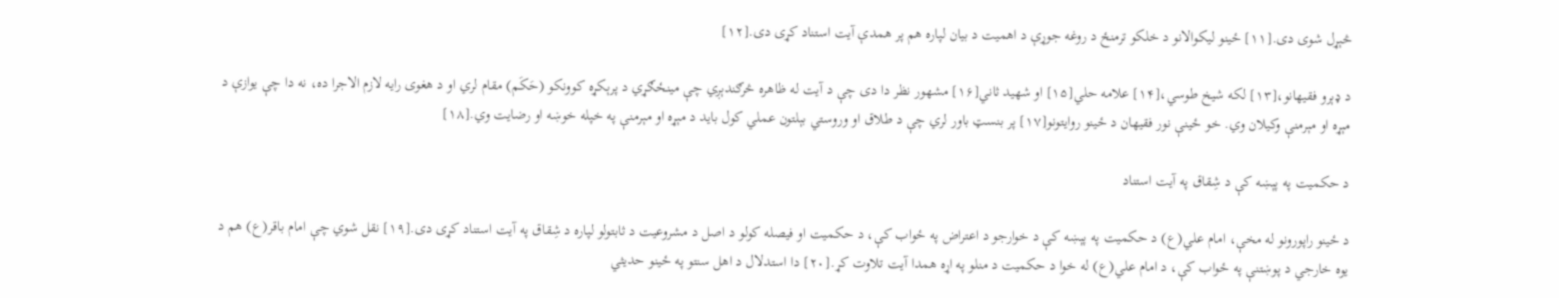څېړل شوی دی.[۱۱] ځینو لیکوالانو د خلکو ترمنځ د روغه جوړې د اهمیت د بیان لپاره هم پر همدې آیت استناد کړی دی.[۱۲]

د ډېرو فقیهانو،[۱۳] لکه شیخ طوسي،[۱۴] علامه حلي[۱۵] او شهید ثاني[۱۶] مشهور نظر دا دی چې د آیت له ظاهره څرګندېږي چې مینځګړي د پرېکړه کوونکو (حَکَم) مقام لري او د هغوی رایه لازم الاجرا ده، نه دا چې یوازې د مېړه او مېرمنې وکیلان وي. خو ځینې نور فقیهان د ځینو روایتونو[۱۷] پر بنسټ باور لري چې د طلاق او وروستي بېلتون عملي کول باید د مېړه او مېرمنې په خپله خوښه او رضایت وي.[۱۸]

د حکمیت په پېښه کې د شِقاق په آیت استناد

د ځینو راپورونو له مخې، امام علي(ع) د حکمیت په پېښه کې د خوارجو د اعتراض په ځواب کې، د حکمیت او فیصله کولو د اصل د مشروعیت د ثابتولو لپاره د شِقاق په آیت استناد کړی دی.[۱۹] نقل شوي چې امام باقر(ع) هم د یوه خارجي د پوښتنې په ځواب کې، د امام علي(ع) له خوا د حکمیت د منلو په اړه همدا آیت تلاوت کړ.[۲۰] دا استدلال د اهل سنتو په ځینو حدیثي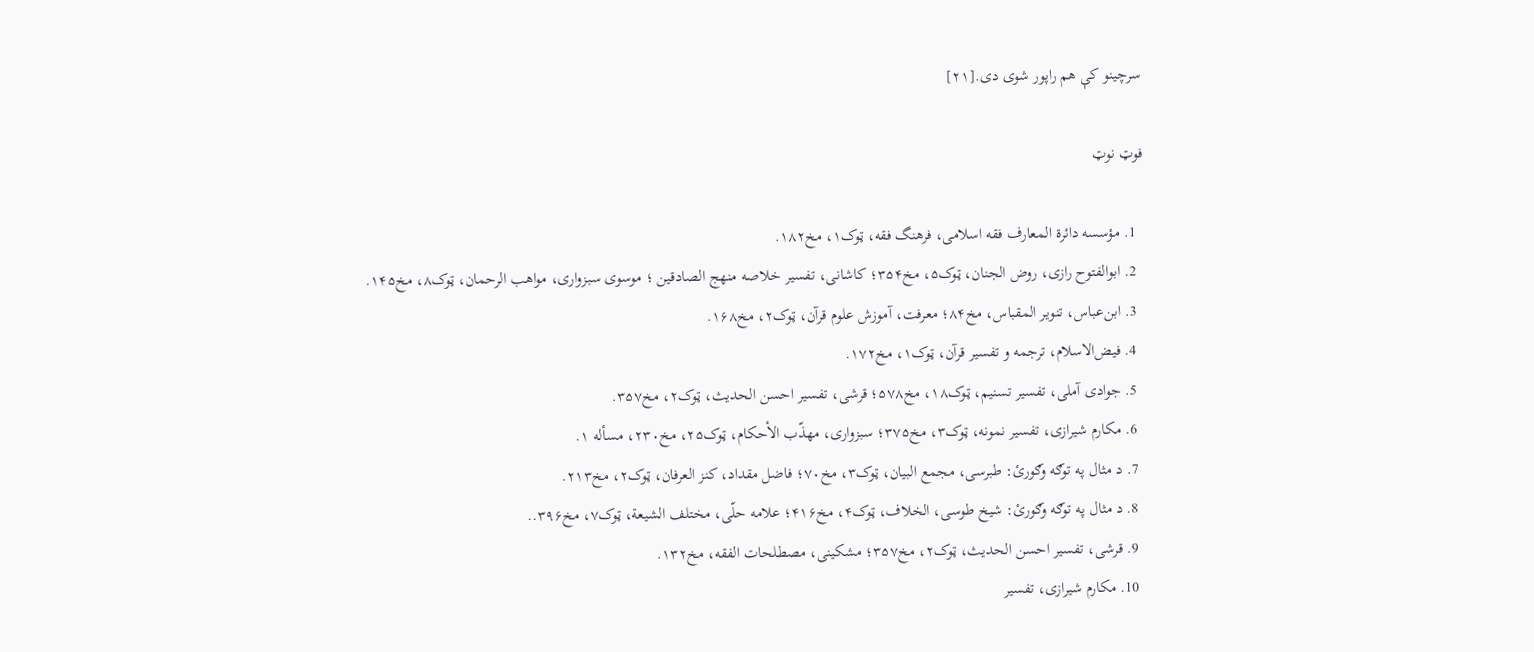سرچینو کې هم راپور شوی دی.[۲۱]

فوټ نوټ

  1. مؤسسه دائرة المعارف فقه اسلامی، فرهنگ فقه، ټوک۱، مخ۱۸۲.
  2. ابوالفتوح رازی، روض الجنان، ټوک۵، مخ۳۵۴؛ کاشانی، تفسیر خلاصه منهج الصادقین ؛ موسوی سبزواری، مواهب الرحمان، ټوک۸، مخ۱۴۵.
  3. ابن‌عباس، تنویر المقباس، مخ۸۴؛ معرفت، آموزش علوم قرآن، ټوک۲، مخ۱۶۸.
  4. فیض‌الاسلام، ترجمه و تفسیر قرآن، ټوک۱، مخ۱۷۲.
  5. جوادی آملی، تفسیر تسنیم، ټوک۱۸، مخ۵۷۸؛ قرشی، تفسیر احسن الحدیث، ټوک۲، مخ۳۵۷.
  6. مکارم شیرازی، تفسیر نمونه، ټوک۳، مخ۳۷۵؛ سبزواری، مهذّب الأحکام، ټوک۲۵، مخ۲۳۰، مسأله ۱.
  7. د مثال په توګه وګورئ: طبرسی، مجمع البیان، ټوک۳، مخ۷۰؛ فاضل مقداد، کنز العرفان، ټوک۲، مخ۲۱۳.
  8. د مثال په توګه وګورئ: شیخ طوسی، الخلاف، ټوک۴، مخ۴۱۶؛ علامه حلّی، مختلف الشیعة، ټوک۷، مخ۳۹۶..
  9. قرشی، تفسیر احسن الحدیث، ټوک۲، مخ۳۵۷؛ مشکینی، مصطلحات الفقه، مخ۱۳۲.
  10. مکارم شیرازی، تفسیر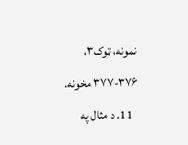نمونه، ټوک۳، ۳۷۶-۳۷۷ مخونه.
  11. د مثال په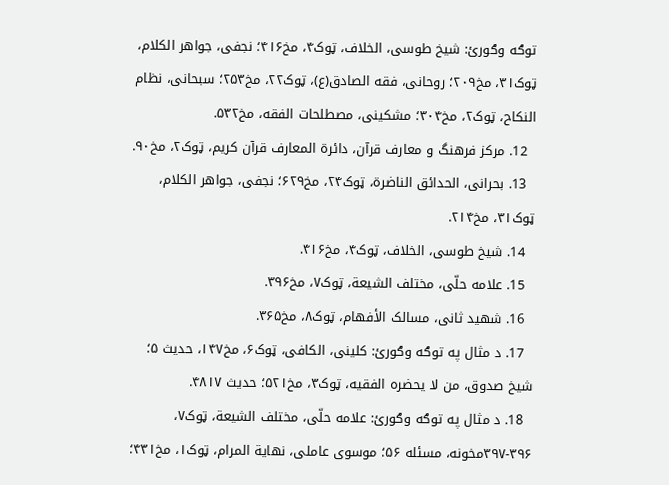توګه وګورئ: شیخ طوسی، الخلاف، ټوک۴، مخ۴۱۶؛ نجفی، جواهر الکلام، ټوک۳۱، مخ۲۰۹؛ روحانی، فقه الصادق(ع)، ټوک۲۲، مخ۲۵۳؛ سبحانی، نظام النکاح، ټوک۲، مخ۳۰۴؛ مشکینی، مصطلحات الفقه، مخ۵۳۲.
  12. مرکز فرهنگ و معارف قرآن، دائرة المعارف قرآن کریم، ټوک۲، مخ۹۰.
  13. بحرانی، الحدائق الناضرة، ټوک۲۴، مخ۶۲۹؛ نجفی، جواهر الکلام، ټوک۳۱، مخ۲۱۴.
  14. شیخ طوسی، الخلاف، ټوک۴، مخ۴۱۶.
  15. علامه حلّی، مختلف الشیعة، ټوک۷، مخ۳۹۶.
  16. شهید ثانی، مسالک الأفهام، ټوک۸، مخ۳۶۵.
  17. د مثال په توګه وګورئ: کلینی، الکافی، ټوک۶، مخ۱۴۷، حدیث ۵؛ شیخ صدوق، من لا یحضره الفقیه، ټوک۳، مخ۵۲۱؛ حدیث ۴۸۱۷.
  18. د مثال په توګه وګورئ: علامه حلّی، مختلف الشیعة، ټوک۷، ۳۹۶-۳۹۷مخونه، مسئله ۵۶؛ موسوی عاملی، نهایة المرام، ټوک۱، مخ۴۳۱؛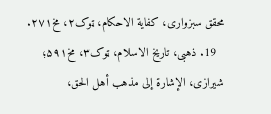محقق سبزواری، کفایة الاحکام، ټوک۲، مخ۲۷۱.
  19. ذهبی، تاریخ الاسلام، ټوک۳، مخ۵۹۱؛ شیرازی، الإشارة إلی مذهب أهل الحق،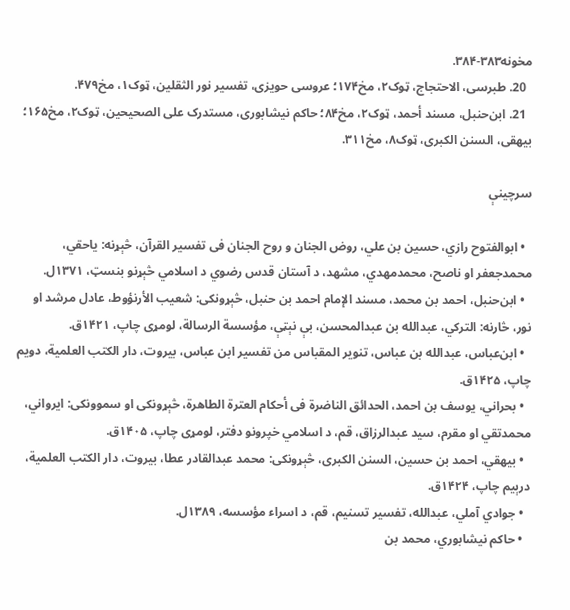مخونه۳۸۳-۳۸۴.
  20. طبرسی، الاحتجاج، ټوک۲، مخ۱۷۴؛ عروسی حویزی، تفسیر نور الثقلین، ټوک۱، مخ۴۷۹.
  21. ابن‌حنبل، مسند أحمد، ټوک۲، مخ۸۴؛ حاکم نیشابوری، مستدرک علی الصحیحین، ټوک۲، مخ۱۶۵؛ بیهقی، السنن الکبری، ټوک۸، مخ۳۱۱.

سرچينې

  • ابوالفتوح رازي، حسین بن علي، روض الجنان و روح الجنان فی تفسیر القرآن، څېړنه: یاحقي، محمدجعفر او ناصح، محمدمهدي، مشهد، د آستان قدس رضوي د اسلامي څېړنو بنسټ، ۱۳۷۱ل.
  • ابن‌حنبل، احمد بن محمد، مسند الإمام احمد بن حنبل، څېړونکی: شعیب الأرنؤوط، عادل مرشد او نور، څارنه: الترکي، عبدالله بن عبدالمحسن، بې نېټې، مؤسسة الرسالة، لومړی چاپ، ۱۴۲۱ق.
  • ابن‌عباس، عبدالله بن عباس، تنویر المقباس من تفسیر ابن عباس، بیروت، دار الکتب العلمیة، دویم چاپ، ۱۴۲۵ق.
  • بحراني، یوسف بن احمد، الحدائق الناضرة فی أحکام العترة الطاهرة، څېړونکی او سموونکی: ایرواني، محمدتقي او مقرم، سید عبدالرزاق، قم، د اسلامي خپرونو دفتر، لومړی چاپ، ۱۴۰۵ق.
  • بیهقي، احمد بن حسین، السنن الکبری، څېړونکی: محمد عبدالقادر عطا، بیروت، دار الکتب العلمیة، درېیم چاپ، ۱۴۲۴ق.
  • جوادي آملي، عبدالله، تفسیر تسنیم، قم، د اسراء مؤسسه، ۱۳۸۹ل.
  • حاکم نیشابوري، محمد بن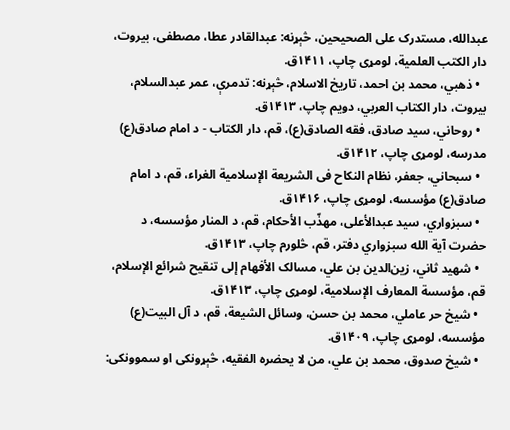عبدالله، مستدرک علی الصحیحین، څېړنه: عبدالقادر عطا، مصطفی، بیروت، دار الکتب العلمیة، لومړی چاپ، ۱۴۱۱ق.
  • ذهبي، محمد بن احمد، تاریخ الاسلام، څېړنه: تدمرې، عمر عبدالسلام، بیروت، دار الکتاب العربي، دویم چاپ، ۱۴۱۳ق.
  • روحاني، سید صادق، فقه الصادق(ع)، قم، دار الکتاب - د امام صادق(ع) مدرسه، لومړی چاپ، ۱۴۱۲ق.
  • سبحاني، جعفر، نظام النکاح فی الشریعة الإسلامیة الغراء، قم، د امام صادق(ع) مؤسسه، لومړی چاپ، ۱۴۱۶ق.
  • سبزواري، سید عبدالأعلی، مهذّب الأحکام، قم، د المنار مؤسسه، د حضرت آیة الله سبزواري دفتر، قم، څلورم چاپ، ۱۴۱۳ق.
  • شهید ثاني، زین‌الدین بن علي، مسالک الأفهام إلی تنقیح شرائع الإسلام، قم، مؤسسة المعارف الإسلامیة، لومړی چاپ، ۱۴۱۳ق.
  • شیخ حر عاملي، محمد بن حسن، وسائل الشیعة، قم، د آل البیت(ع) مؤسسه، لومړی چاپ، ۱۴۰۹ق.
  • شیخ صدوق، محمد بن علي، من لا یحضره الفقیه، څېړونکی او سموونکی: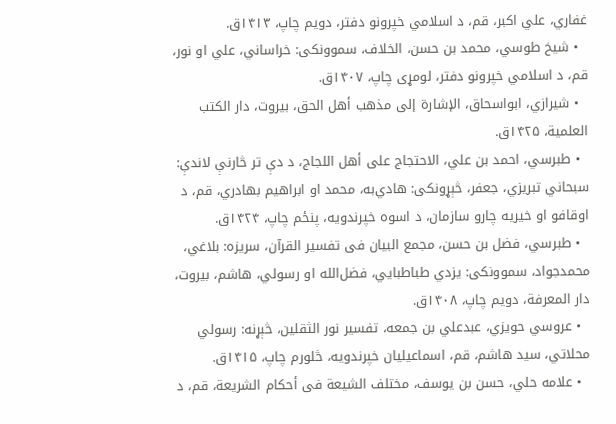غفاري، علي اکبر، قم، د اسلامي خپرونو دفتر، دویم چاپ، ۱۴۱۳ق.
  • شیخ طوسي، محمد بن حسن، الخلاف، سموونکی: خراساني، علي او نور، قم، د اسلامي خپرونو دفتر، لومړی چاپ، ۱۴۰۷ق.
  • شیرازي، ابواسحاق، الإشارة إلی مذهب أهل الحق، بیروت، دار الکتب العلمیة، ۱۴۲۵ق.
  • طبرسي، احمد بن علي، الاحتجاج علی أهل اللجاج، د دې تر څارنې لاندې: سبحاني تبریزي، جعفر، څېړونکی: هادي‌به، محمد او ابراهیم بهادري، قم، د اوقافو او خیریه چارو سازمان، د اسوه خپرندویه، پنځم چاپ، ۱۴۲۴ق.
  • طبرسي، فضل بن حسن، مجمع البیان فی تفسیر القرآن، سریزه: بلاغي، محمدجواد، سموونکی: یزدي طباطبایي، فضل‌الله او رسولي، هاشم، بیروت، دار المعرفة، دویم چاپ، ۱۴۰۸ق.
  • عروسي حویزي، عبدعلي بن جمعه، تفسیر نور الثقلین، څېړنه: رسولي محلاتي، سید هاشم، قم، اسماعیلیان خپرندویه، څلورم چاپ، ۱۴۱۵ق.
  • علامه حلي، حسن بن یوسف، مختلف الشیعة فی أحکام الشریعة، قم، د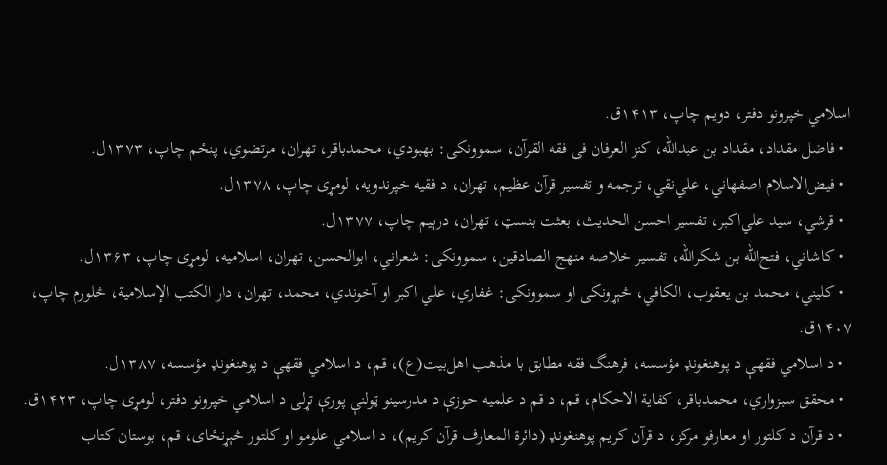اسلامي خپرونو دفتر، دویم چاپ، ۱۴۱۳ق.
  • فاضل مقداد، مقداد بن عبدالله، کنز العرفان فی فقه القرآن، سموونکی: بهبودي، محمدباقر، تهران، مرتضوي، پنځم چاپ، ۱۳۷۳ل.
  • فیض‌الاسلام اصفهاني، علي‌نقي، ترجمه و تفسیر قرآن عظیم، تهران، د فقیه خپرندویه، لومړی چاپ، ۱۳۷۸ل.
  • قرشي، سید علي‌اکبر، تفسیر احسن الحدیث، بعثت بنسټ، تهران، درېیم چاپ، ۱۳۷۷ل.
  • کاشاني، فتح‌الله بن شکرالله، تفسیر خلاصه منهج الصادقین، سموونکی: شعراني، ابوالحسن، تهران، اسلامیه، لومړی چاپ، ۱۳۶۳ل.
  • کلیني، محمد بن یعقوب، الکافي، څېړونکی او سموونکی: غفاري، علي اکبر او آخوندي، محمد، تهران، دار الکتب الإسلامیة، څلورم چاپ، ۱۴۰۷ق.
  • د اسلامي فقهې د پوهنغونډ مؤسسه، فرهنگ فقه مطابق با مذهب اهل‌بیت(ع)، قم، د اسلامي فقهې د پوهنغونډ مؤسسه، ۱۳۸۷ل.
  • محقق سبزواري، محمدباقر، کفایة الاحکام، قم، د قم د علمیه حوزې د مدرسینو ټولنې پورې تړلی د اسلامي خپرونو دفتر، لومړی چاپ، ۱۴۲۳ق.
  • د قرآن د کلتور او معارفو مرکز، د قرآن کریم پوهنغونډ (دائرة المعارف قرآن کریم)، د اسلامي علومو او کلتور څېړنځای، قم، بوستان کتاب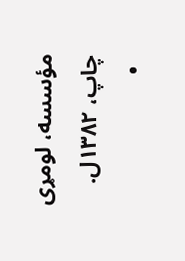مؤسسه، لومړی چاپ، ۱۳۸۲ل.
  •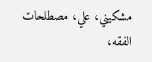مشکیني، علي، مصطلحات الفقه،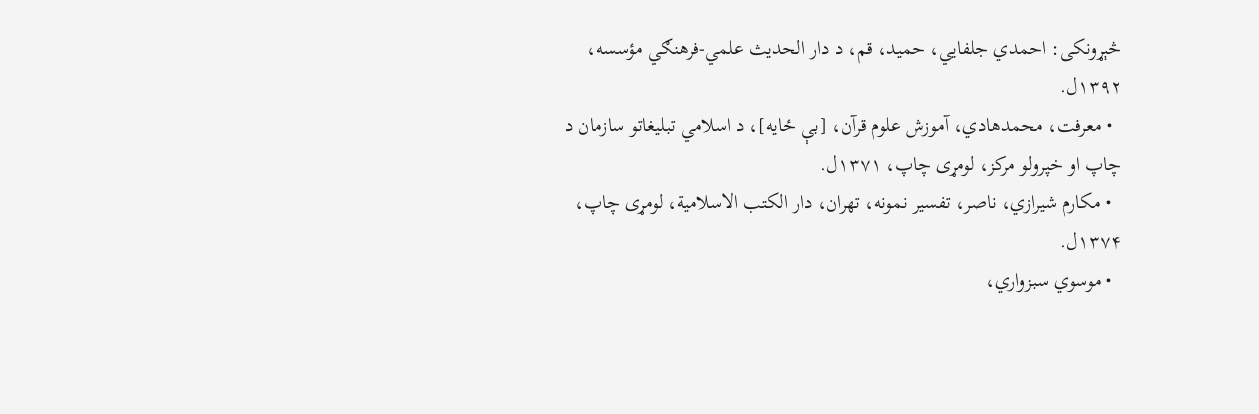څېړونکی: احمدي جلفایي، حمید، قم، د دار الحدیث علمي-فرهنګي مؤسسه، ۱۳۹۲ل.
  • معرفت، محمدهادي، آموزش علوم قرآن، [بې ځایه]، د اسلامي تبلیغاتو سازمان د چاپ او خپرولو مرکز، لومړی چاپ، ۱۳۷۱ل.
  • مکارم شیرازي، ناصر، تفسیر نمونه، تهران، دار الکتب الاسلامیة، لومړی چاپ، ۱۳۷۴ل.
  • موسوي سبزواري،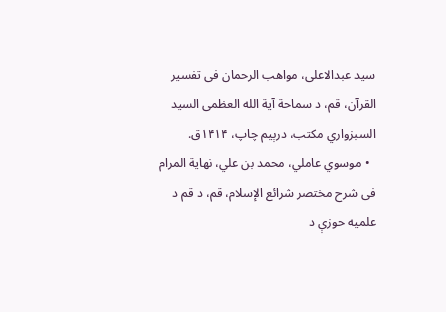سید عبدالاعلی، مواهب الرحمان فی تفسیر القرآن، قم، د سماحة آیة الله العظمی السید السبزواري مکتب، درېیم چاپ، ۱۴۱۴ق.
  • موسوي عاملي، محمد بن علي، نهایة المرام فی شرح مختصر شرائع الإسلام، قم، د قم د علمیه حوزې د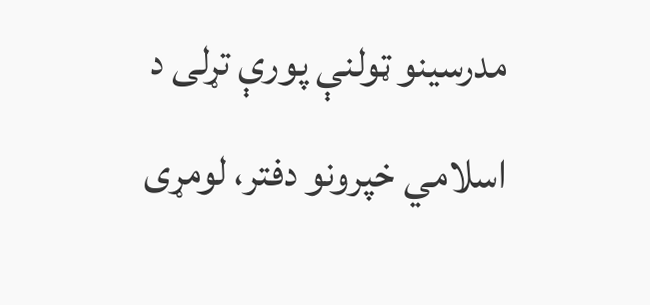مدرسینو ټولنې پورې تړلی د اسلامي خپرونو دفتر، لومړی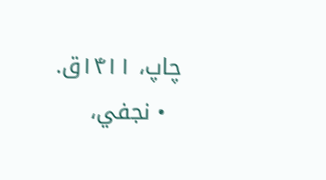چاپ، ۱۴۱۱ق.
  • نجفي،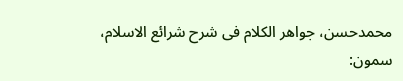محمدحسن، جواهر الکلام فی شرح شرائع الاسلام، سمون: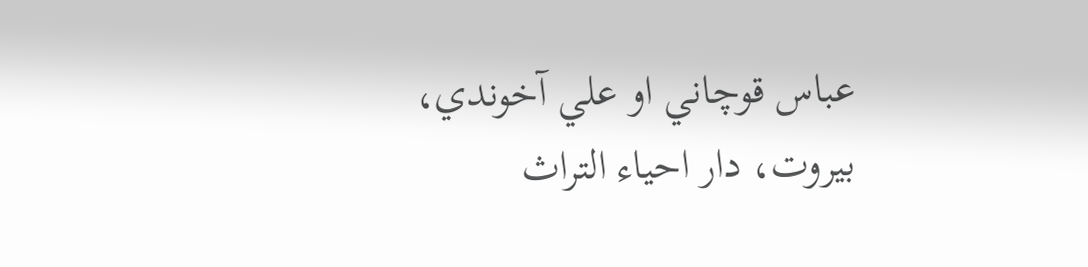عباس قوچاني او علي آخوندي، بیروت، دار احیاء التراث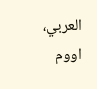العربي، اووم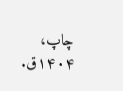چاپ، ۱۴۰۴ق.